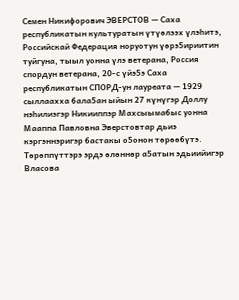Семен Никифорович ЭВЕРСТОВ — Саха республикатын культуратын үтүөлээх үлэһитэ, Российскай Федерация норуотун үөрэ5ириитин туйгуна, тыыл уонна үлэ ветерана, Россия спордун ветерана, 20-с үйэ5э Саха республикатын СПОРД-ун лауреата — 1929 сыллаахха бала5ан ыйын 27 күнүгэр Доллу нэһилиэгэр Никииппэр Махсыымабыс уонна Мааппа Павловна Эверстовтар дьиэ кэргэннэригэр бастакы о5онон төрөөбүтэ. Төрөппүттэрэ эрдэ өлөннөр а5атын эдьиийигэр Власова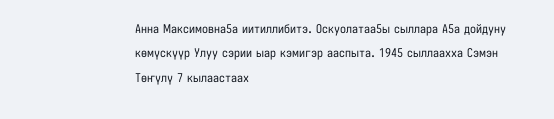Анна Максимовна5а иитиллибитэ. Оскуолатаа5ы сыллара А5а дойдуну көмүскүүр Улуу сэрии ыар кэмигэр ааспыта. 1945 сыллаахха Сэмэн Төҥүлү 7 кылаастаах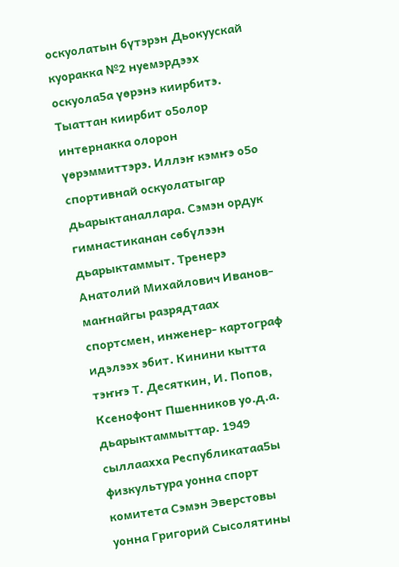оскуолатын бүтэрэн Дьокуускай куоракка №2 нуемэрдээх оскуола5а үөрэнэ киирбитэ. Тыаттан киирбит о5олор интернакка олорон үөрэммиттэрэ. Иллэҥ кэмҥэ о5о спортивнай оскуолатыгар дьарыктаналлара. Сэмэн ордук гимнастиканан сөбүлээн дьарыктаммыт. Тренерэ Анатолий Михайлович Иванов- маҥнайгы разрядтаах спортсмен, инженер- картограф идэлээх эбит. Кинини кытта тэҥҥэ Т. Десяткин, И. Попов, Ксенофонт Пшенников уо.д.а. дьарыктаммыттар. 1949 сыллаахха Республикатаа5ы физкультура уонна спорт комитета Сэмэн Эверстовы уонна Григорий Сысолятины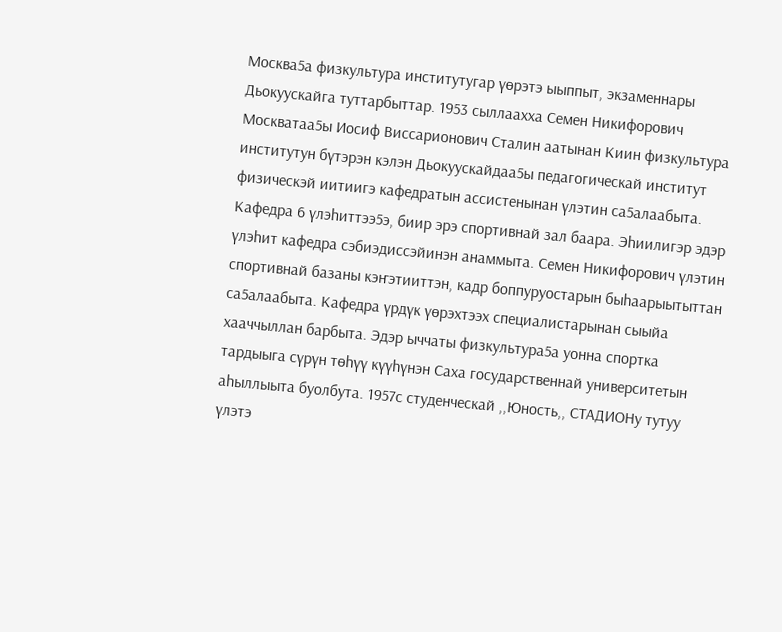Москва5а физкультура институтугар үөрэтэ ыыппыт, экзаменнары Дьокуускайга туттарбыттар. 1953 сыллаахха Семен Никифорович Москватаа5ы Иосиф Виссарионович Сталин аатынан Киин физкультура институтун бүтэрэн кэлэн Дьокуускайдаа5ы педагогическай институт физическэй иитиигэ кафедратын ассистенынан үлэтин са5алаабыта. Кафедра 6 үлэһиттээ5э, биир эрэ спортивнай зал баара. Эһиилигэр эдэр үлэһит кафедра сэбиэдиссэйинэн анаммыта. Семен Никифорович үлэтин спортивнай базаны кэҥэтииттэн, кадр боппуруостарын быһаарыытыттан са5алаабыта. Кафедра үрдүк үөрэхтээх специалистарынан сыыйа хааччыллан барбыта. Эдэр ыччаты физкультура5а уонна спортка тардыыга сүрүн төһүү күүһүнэн Саха государственнай университетын аһыллыыта буолбута. 1957с студенческай ,,Юность,, СТАДИОНу тутуу үлэтэ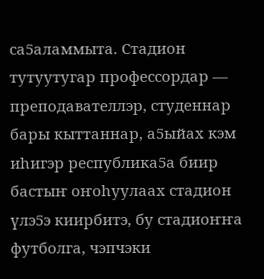са5аламмыта. Стадион тутуутугар профессордар — преподавателлэр, студеннар бары кыттаннар, а5ыйах кэм иһигэр республика5а биир бастыҥ оҥоһуулаах стадион үлэ5э киирбитэ, бу стадиоҥҥа футболга, чэпчэки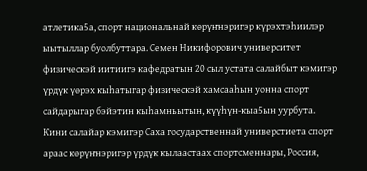атлетика5а, спорт национальнай көрүҥнэригэр күрэхтэһиилэр ыытыллар буолбуттара. Семен Никифорович университет физическэй иитиигэ кафедратын 20 сыл устата салайбыт кэмигэр үрдүк үөрэх кыһатыгар физическэй хамсааһын уонна спорт сайдарыгар бэйэтин кыһамньытын, күүһүн-кыа5ын уурбута. Кини салайар кэмигэр Саха государственнай универстиета спорт араас көрүҥнэригэр үрдүк кылаастаах спортсменнары, Россия,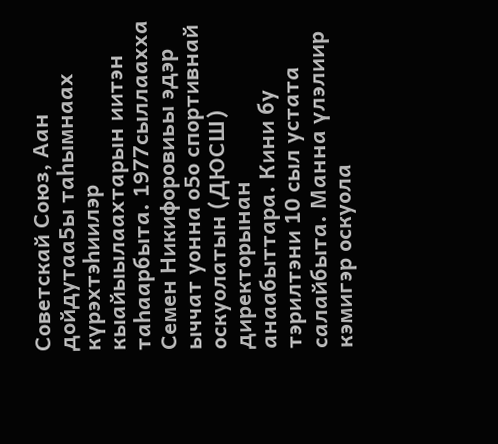Советскай Союз, Аан дойдутаа5ы таһымнаах күрэхтэһиилэр кыайыылаахтарын иитэн таһаарбыта. 1977сыллаахха Семен Никифоровиьы эдэр ыччат уонна о5о спортивнай оскуолатын (ДЮСШ) директорынан анаабыттара. Кини бу тэрилтэни 10 сыл устата салайбыта. Манна үлэлиир кэмигэр оскуола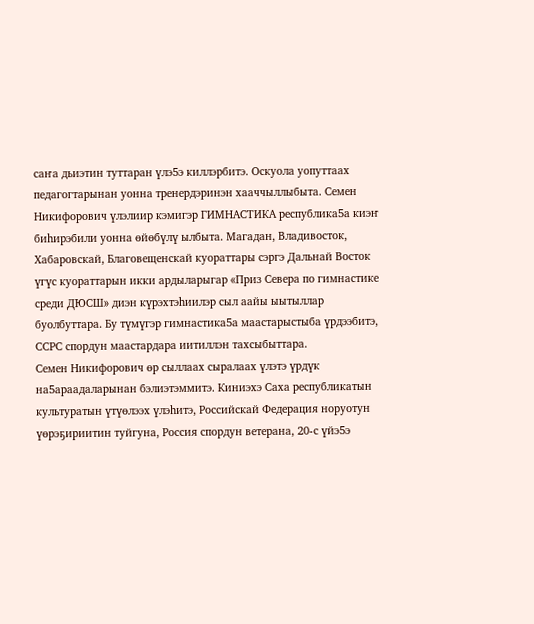саҥа дьиэтин туттаран үлэ5э киллэрбитэ. Оскуола уопуттаах педагогтарынан уонна тренердэринэн хааччыллыбыта. Семен Никифорович үлэлиир кэмигэр ГИМНАСТИКА республика5а киэҥ биһирэбили уонна өйөбүлү ылбыта. Магадан, Владивосток, Хабаровскай, Благовещенскай куораттары сэргэ Дальнай Восток үгүс куораттарын икки ардыларыгар «Приз Севера по гимнастике среди ДЮСШ» диэн күрэхтэһиилэр сыл аайы ыытыллар буолбуттара. Бу түмүгэр гимнастика5а маастарыстыба үрдээбитэ, ССРС спордун маастардара иитиллэн тахсыбыттара.
Семен Никифорович өр сыллаах сыралаах үлэтэ үрдүк на5араадаларынан бэлиэтэммитэ. Киниэхэ Саха республикатын культуратын үтүөлээх үлэһитэ, Российскай Федерация норуотун үөрэҕириитин туйгуна, Россия спордун ветерана, 20-с үйэ5э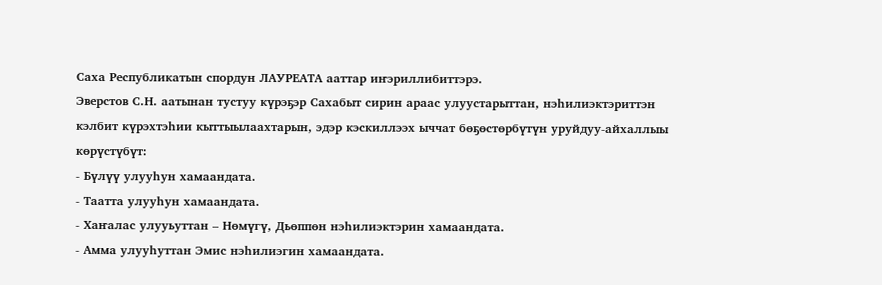Саха Республикатын спордун ЛАУРЕАТА ааттар иҥэриллибиттэрэ.
Эверстов С.Н. аатынан тустуу күрэҕэр Сахабыт сирин араас улуустарыттан, нэһилиэктэриттэн кэлбит күрэхтэһии кыттыылаахтарын, эдэр кэскиллээх ыччат бөҕөстөрбүтүн уруйдуу-айхаллыы көрүстүбүт:
- Бүлүү улууһун хамаандата.
- Таатта улууһун хамаандата.
- Хаҥалас улууьуттан – Нөмүгү, Дьөппөн нэһилиэктэрин хамаандата.
- Амма улууһуттан Эмис нэһилиэгин хамаандата.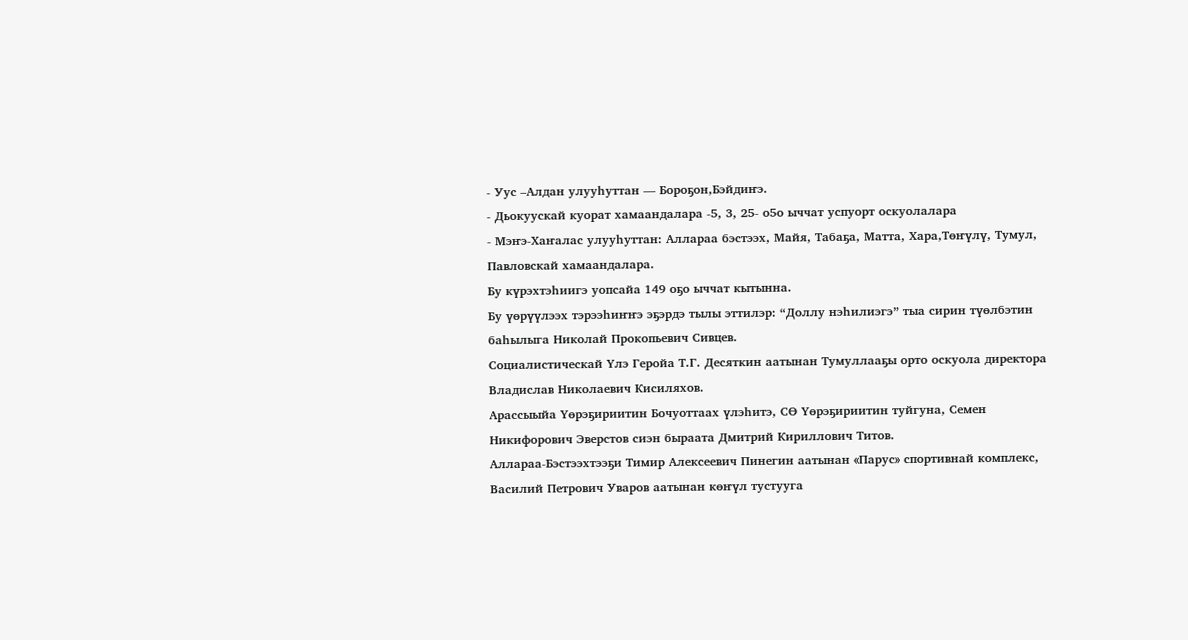- Уус –Алдан улууһуттан — Бороҕон,Бэйдиҥэ.
- Дьокуускай куорат хамаандалара -5, 3, 25- о5о ыччат успуорт оскуолалара
- Мэҥэ-Хаҥалас улууһуттан: Аллараа бэстээх, Майя, Табаҕа, Матта, Хара,Төҥүлү, Тумул, Павловскай хамаандалара.
Бу күрэхтэһиигэ уопсайа 149 оҕо ыччат кытынна.
Бу үөрүүлээх тэрээһиҥҥэ эҕэрдэ тылы эттилэр: “Доллу нэһилиэгэ” тыа сирин түөлбэтин баһылыга Николай Прокопьевич Сивцев.
Социалистическай Үлэ Геройа Т.Г. Десяткин аатынан Тумуллааҕы орто оскуола директора Владислав Николаевич Кисиляхов.
Арассыыйа Үөрэҕириитин Бочуоттаах үлэһитэ, СӨ Үөрэҕириитин туйгуна, Семен Никифорович Эверстов сиэн быраата Дмитрий Кириллович Титов.
Аллараа-Бэстээхтээҕи Тимир Алексеевич Пинегин аатынан «Парус» спортивнай комплекс, Василий Петрович Уваров аатынан көҥүл тустууга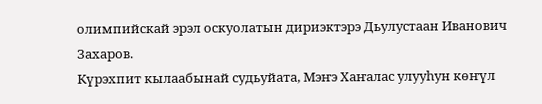олимпийскай эрэл оскуолатын дириэктэрэ Дьулустаан Иванович Захаров.
Күрэхпит кылаабынай судьуйата, Мэҥэ Хаҥалас улууһун көҥүл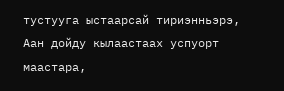тустууга ыстаарсай тириэнньэрэ, Аан дойду кылаастаах успуорт маастара,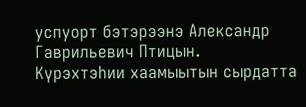успуорт бэтэрээнэ Александр Гаврильевич Птицын.
Күрэхтэһии хаамыытын сырдатта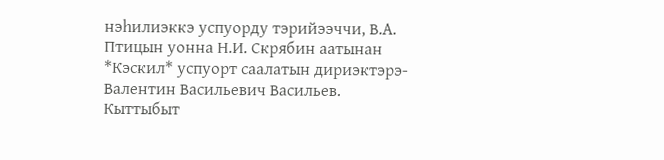нэһилиэккэ успуорду тэрийээччи, В.А. Птицын уонна Н.И. Скрябин аатынан *Кэскил* успуорт саалатын дириэктэрэ-Валентин Васильевич Васильев.
Кыттыбыт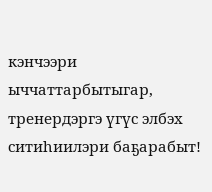кэнчээри ыччаттарбытыгар, тренердэргэ үгүс элбэх ситиһиилэри баҕарабыт!